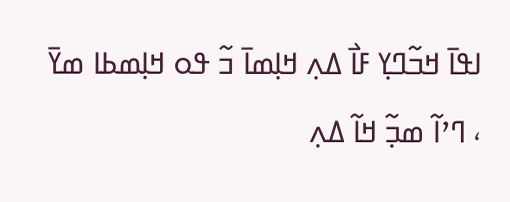ߊߟߊ߫ ߞߏ߬ߣߌ߲ ߓߊ߯ ߡߍ߲ ߞߊ߲ߘߊ߫ ߏ߬ ߟߋ ߞߊ߲ߘߕߊ ߘߌ߫ ، ߣߴߊ߬ ߘߏ߲߬ ߞߊ߬ ߡߍ߲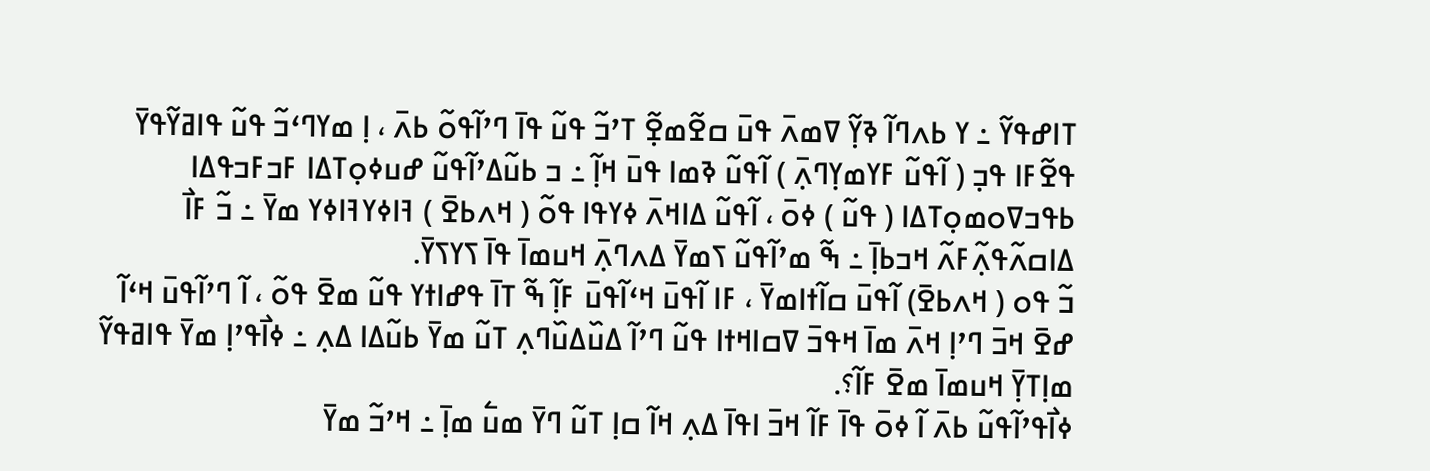ߠߊߝߟߌ߬ ߸ ߌ ߕߍߣߊ߬ ߢߌ߲߬ ߜߘߍ߫ ߟߎ߫ ߛߐ߬ߘߐ߲߬ ߠߴߏ߬ ߟߎ߬ ߟߊ߫ ߣߴߊ߬ߟߋ߬ ߕߍ߫ ، ߊ߲ ߘߌߣߵߏ߬ ߟߎ߬ ߟߊߥߌ߬ߟߌ߫ ߟߐ߬ߓߊ ߟߏ߲ ( ߊ߬ߟߎ߬ ߓߌߘߌ߲ߣߍ߲߫ ) ߊ߬ߟߎ߬ ߢߘߊ ߟߎ߫ ߞߊ߲߬ ߸ ߏ ߕߎ߬ߡߴߊ߬ߟߎ߬ ߝߎߦߋ߲ߠߡߊ ߓߏߓߏߟߡߊ ߕߟߏߜߋߘߋ߲ߠߡߊ ( ߟߎ߬ ) ߦߋ߫ ، ߊ߬ߟߎ߬ ߡߊߞߍ߫ ߦߌߟߊ ߟߋ߬ ( ߞߍߕߐ߫ ) ߔߊߦߌߔߊߦߌ ߘߌ߫ ߸ ߏ߬ ߓߊ߯ ߡߊߛߍ߬ߟߍ߲߬ߓߍ߬ ߞߏߕߊ߲߫ ߸ ߒ߬ ߘߴߊ߬ߟߎ߬ ߖߘߌ߫ ߡߍߣߍ߲߫ ߞߎߘߊ߫ ߟߊ߫ ߖߌߖߌ߫.
ߏ߬ ߟߋ ( ߞߍߕߐ߫) ߊ߬ߟߎ߫ ߛߊ߬ߙߊߘߌ߫ ، ߓߊ ߊ߬ߟߎ߫ ߞߵߊ߬ߟߎ߫ ߓߊ߲߬ ߒ߬ ߠߊ߫ ߟߝߊߙߌ ߟߎ߬ ߘߐ߫ ߟߋ߬ ، ߊ߬ ߣߴߊ߬ߟߎ߫ ߞߵߊ߬ ߝߐ߫ ߞߏ߫ ߣߴߊ߲ ߞߍ߫ ߘߊ߫ ߞߟߏ߫ ߜߛߊߞߙߊ ߟߎ߬ ߣߴߊ߬ ߡߎ߰ߡߎ߰ߣߍ߲ ߠߎ߬ ߘߌ߫ ߕߎ߬ߡߊ ߡߍ߲ ߸ ߦߊ߯ߟߴߊ߲ ߘߌ߫ ߟߊߥߟߌ߬ ߘߊ߲ߠߌ߲߫ ߞߎߘߊ߫ ߘߐ߫ ߓߊ߬؟.
ߦߊ߯ߟߴߊ߬ߟߎ߬ ߕߍ߫ ߊ߬ ߦߋ߫ ߟߊ߫ ߓߊ߬ ߞߏ߫ ߊߟߊ߫ ߡߍ߲ ߞߊ߬ ߛߊ߲ ߠߎ߬ ߣߌ߫ ߘߎ߱ ߘߊ߲߫ ߸ ߞߴߏ߬ ߘߌ߫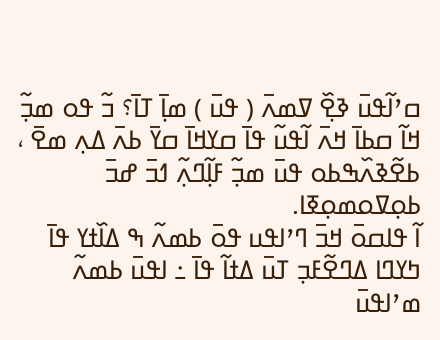ߛߴߊ߬ߟߎ߫ ߢߐ߲߰ ߜߘߍ߫ ( ߟߎ߫ ) ߘߊ߲߫ ߠߊ߫؟ ߏ߬ ߟߋ ߘߏ߲߬ ߞߊ߬ ߛߕߊ߫ ߞߍ߫ ߊ߬ߟߎ߬ ߟߊ߫ ߛߌߞߊ߫ ߛߌ߫ ߕߍ߫ ߡߍ߲ ߘߐ߫ ، ߕߐ߬ߢߍ߰ߒߕߋ ߟߎ߫ ߘߏ߲߬ ߓߊ߲߬ߣߍ߲߬ ߗߏ߫ ߝߏ߫ ߕߋ߲ߜߋߘߋ߲ߧߊ.
ߊ߬ ߟߊߛߋ߫ ߞߏ߫ ߣߴߊߟߎ ߟߋ߫ ߕߘߍ߬ ߒ ߡߊ߰ߙߌ ߟߊ߫ ߤߌߣߊ ߡߣߐ߬ߓߏ߲ ߠߎ߫ ߡߙߊ߬ ߟߊ߫ ߸ ߊߟߎ߫ ߕߘߍ߬ ߘߴߊߟߎ߫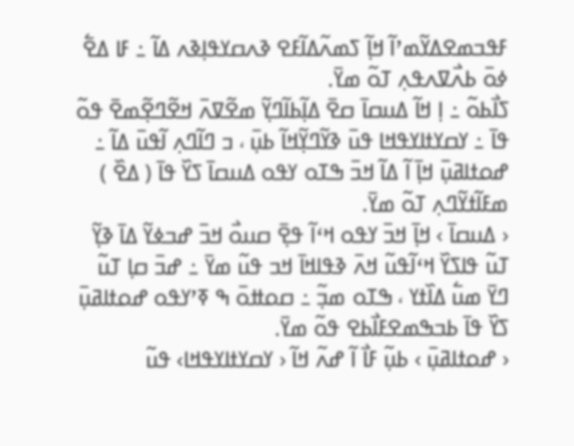ߓߟߏߘߐߡߌ߬ߘߴߊ߬ ߞߊ߲߬ ߖߘߍ߬ߡߊ߬ߓߐ ߢߍߛߌߟߊ߲ߢߍ ߡߊ߬ ߸ ߓߊ ߡߐ߱ ߦߋ߫ ߕߍ߯ߜߍߟߍ߲ ߠߋ߬ ߘߌ߫.
ߖߊ߯ߕߋ߬ ߸ ߊ߲ ߞߊ߬ ߡߎߛߊ߫ ߛߐ߫ ߡߊ߲߬ߕߊ߬ߣߌ߲߬ ߘߐ߬ߜߍ߫ ߞߐ߬ߣߐ߲߬ߘߐ߫ ߟߋ߬ ߟߊ߫ ߸ ߌߛߌߙߊߌߟߞߊ ߟߎ߫ ߢߌ߬ߣߌ߲߬ߞߊ߬ ߕߎ߲߫ ، ߏ ߣߊ߬ߣߍ߲ ߊ߬ߟߎ߫ ߡߊ߬ ߸ ߝߋߙߊߥߎ߲߫ ߞߊ߲߫ ߊ߬ ߡߊ߬ ߞߏ߫ ߒߠߋ ߌߟߋ ߡߎߛߊ߫ ߖߌ߰ ߟߊ߫ ( ߡߐ߰ ) ߘߓߊ߬ߙߌ߬ߣߍ߲ ߠߋ߬ ߘߌ߫.
‹ ߡߎߛߊ߫ › ߞߊ߲߫ ߞߏ߫ ߌߟߋ ߞߵߊ߬ ߟߐ߲߫ ߛߎߋ߯ ߞߏ߫ ߝߏߦߌ߬ ߡߊ߫ ߢߌ߲߬ ߠߎ߬ ߟߊߖߌ߰ ߞߵߊ߬ߟߎ߬ ߞߍ߫ ߢߟߊߞߊ߫ ߞߏ ߟߎ߬ ߘߌ߫ ߸ ߝߏ߫ ߛߊ߲ ߠߎ߬ ߣߌ߫ ߘߎ߱ ߡߊ߰ߙߌ ، ߒߠߋ ߘߏ߲߬ ߸ ߛߋߚߋ߫ ߒ ߧߴߌߟߋ ߝߋߙߊߥߎ߲߫ ߖߌ߰ ߟߊ߫ ߕߏߒߘߐߓߊ߯ߕߐ ߟߋ߬ ߘߌ߫.
‹ ߝߋߙߊߥߎ߲߫ › ߕߎ߲߬ ߓߊ߯ ߊ߬ ߝߍ߬ ߞߊ߬ ‹ ߌߛߌߙߊߌߟߞߊ› ߟߎ߬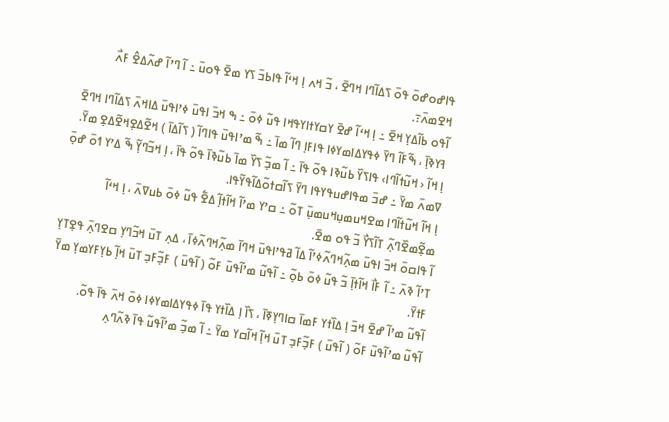ߟߊߝߋߝߋ߫ ߟߋ߫ ߖߡߊ߬ߣߊ ߞߣߐ߫ ، ߏ߬ ߞߍ ߊ߲ ߞߵߊ߬ ߟߊߕߏ߫ ߖߌ ߘߐ߫ ߟߋߎ߫ ߸ ߊ߬ ߣߴߊ߬ ߝߍ߬ߡߐ߮ ߓߍ߯ ߞߐߘߍ߫߹.
ߊ߬ߟߋ ߕߊ߬ߡߌ߲ ߞߐ߫ ߸ ߊ߲ ߞߵߊ߬ ߝߐ߫ ߌߛߌߙߊߌߟߞߊ ߟߎ߬ ߦߋ߫ ߸ ߒ ߞߏ߫ ߊߟߎ߫ ߦߴߊߟߎ߫ ߡߊߞߍ߫ ߖߡߊ߬ߣߊ ߞߣߐ߫ ߔߌߢߊ߲߫ ، ߒ߬ߓߊ߬ ߣߌ߫ ߦߟߌߡߊߘߌߦߊ ߟߊߓߊ߲ ߣߊ߬ ߘߊ߫ ߸ ߒ߬ ߘߴߊߟߎ߫ ߟߊߣߊ߬ ( ߖߊ߬ߡߊ߫ ) ߞߐ߬ߡߐ߲ߞߐ߬ߡߐ߲ ߘߌ߫.
ߊ߲ ߞߊ߬ ‹ ߞߎ߬ߙߊ߬ߣߊ› ߟߊߖߌ߰ ߕߎ߬ߢߊ ߟߋ߬ ߟߊ߫ ߸ ߊ߬ ߘߏ߲߬ ߖߌ߰ ߘߊ߫ ߕߎ߬ߢߊ߫ ߟߋ߬ ߟߊ߫ ، ߊ߲ ߞߏ߬ߣߌ߲߬ ߒ߬ ߡߴߌ ߗߋ߫ ߝߋ߲߫ ߜߘߍ߫ ߘߌ߫ ߸ ߝߏ߫ ߘߟߊߝߎߟߌߟߊ ߣߌ߫ ߖߊ߬ߛߙߋ߬ߡߊ߬ߟߌ߬ߟߊ.
ߊ߲ ߞߊ߬ ߞߎ߬ߙߊ߬ߣߊ ߘߐߞߎߘߎ߲ߞߎߘߎ߲߫ ߠߋ߬ ߸ ߛߴߌ ߘߴߊ߬ ߞߊ߬ߙߊ߲߬ ߡߐ߱ ߟߎ߬ ߦߋ߫ ߕߎߜߍ߫ ، ߊ߲ ߞߵߊ߬ ߘߐ߲߬ߘߐ߰ߣߍ߲߬ ߠߊ߬ߖߌ߯ ߏ߬ ߟߋ ߘߐ߫.
ߊ߬ ߟߊߛߋ߫ ߞߏ߫ ߊߟߎ߫ ߘߍ߲߬ߞߣߍ߬ߦߴߊ߬ ߡߊ߬ ߥߟߴߊߟߎ߫ ߞߣߊ߫ ߘߍ߲߬ߞߣߍ߬ߦߊ߫ ، ߡߍ߲ ߠߎ߫ ߞߏ߬ߣߌ߲ ߛߐߣߍ߲߫ ߟߐ߲ߠߌ߲ ߠߴߊ߬ ߢߍ߫ ߸ ߊ߬ ߓߊ߯ ߞߊ߬ߙߊ߲߫ ߏ߬ ߟߎ߬ ߦߋ߫ ߕߋ߲߬ ߸ ߊ߬ߟߎ߬ ߘߴߊ߬ߟߎ߫ ߓߋ߬ ( ߊ߬ߟߎ߫ ) ߓߏ߲߬ߓߏ߲ ߠߎ߫ ߞߊ߲߬ ߕߌ߲ߓߌߘߌ߲ ߘߌ߫ ߓߙߌ߫.
ߊ߬ߟߎ߬ ߘߴߊ߬ ߝߐ߫ ߞߏ߫ ߊ߲ ߡߊ߰ߙߌ ߓߘߊ߫ ߛߊߣߌ߲ߧߊ߫ ، ߖߊ߰ ߊ߲ ߡߊ߰ߙߌ ߟߊ߫ ߦߟߌߡߊߘߌߦߊ ߦߋ߫ ߞߍ߫ ߟߊ߫ ߟߋ߬.
ߊ߬ߟߎ߬ ߘߴߊ߬ߟߎ߫ ߓߋ߬ ( ߊ߬ߟߎ߫ ) ߓߏ߲߬ߓߏ߲ ߠߎ߫ ߞߊ߲߬ ߞߊ߬ߛߌ ߘߌ߫ ߸ ߊ߬ ߘߏ߲߬ ߘߴߊ߬ߟߎ߬ ߟߊ߫ ߢߍ߬ߣߍ߲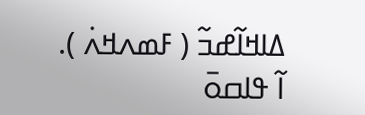ߡߊߞߊ߬ߝߏ߬ ( ߓߘߍߞߍ߭ ).
ߊ߬ ߟߊߛߋ߫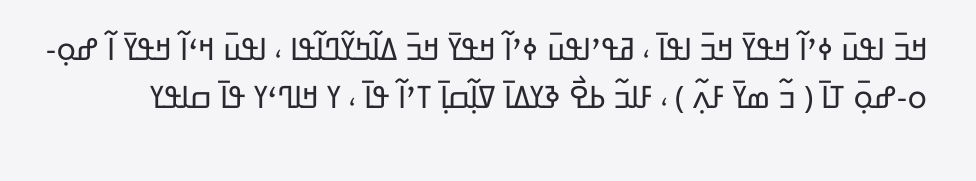ߞߏ߫ ߊߟߎ߫ ߦߴߊ߬ ߞߟߌ߫ ߞߏ߫ ߊߟߊ߫ ، ߥߟߴߊߟߎ߫ ߦߴߊ߬ ߞߟߌ߫ ߞߏ߫ ߡߊ߬ߤߌ߬ߣߊ߬ߟߊ ، ߊߟߎ߫ ߞߵߊ߬ ߞߟߌ߫ ߊ߬ ߝߋ߲-ߋ-ߝߋ߲߫ ߠߊ߫ ( ߏ߬ ߘߌ߫ ߓߍ߲߬ ) ، ߓߊߏ߬ ߕߐ߯ ߢߌߡߊ߫ ߜߊ߲߬ߛߊ߲߫ ߠߴߊ߬ ߟߊ߫ ، ߌ ߞߊߣߵߌ ߟߊ߫ ߛߊߟߌ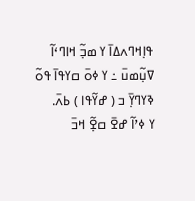ߟߊ߲ߞߣߍߡߊ߫ ߌ ߘߏ߲߬ ߞߊߣߵߊ߬ ߜߎ߲߬ߘߎ߫ ߸ ߌ ߦߋ߫ ߛߌߟߊ߫ ߟߋ߬ ߢߌߣߌ߲߫ ߏ ( ߝߌ߬ߟߊ ) ߕߍ߫.
ߌ ߦߴߊ߬ ߝߐ߫ ߛߐ߲߬ ߞߏ߫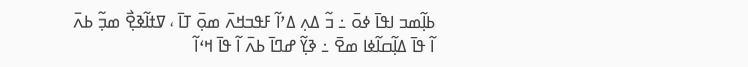ߕߊ߲߬ߘߏ ߊߟߊ߫ ߦߋ߫ ߸ ߏ߬ ߡߍ߲ ߡߴߊ߬ ߓߟߏߞߍ߫ ߘߋ߲߫ ߠߊ߫ ، ߜߙߊ߬ߢߐ߲߯ ߘߏ߲߬ ߕߍ߫ ߊ߬ ߟߊ߫ ߡߊ߲߬ߛߊ߬ߦߊ ߘߐ߫ ߸ ߢߌ߲߬ ߝߣߊ߫ ߕߍ߫ ߊ߬ ߟߊ߫ ߞߵߊ߬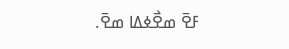ߓߐ߫ ߘߐ߯ߦߡߊ ߘߐ߫.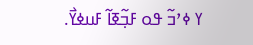ߌ ߦߴߏ߬ ߟߋ ߓߏ߲߬ߧߊ߬ ߓߎߦߌ߯.